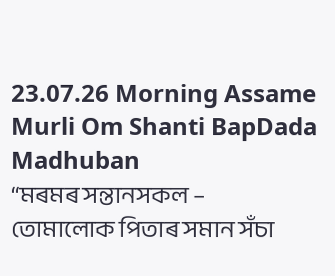23.07.26 Morning Assame Murli Om Shanti BapDada Madhuban
“মৰমৰ সন্তানসকল –
তোমালোক পিতাৰ সমান সঁচা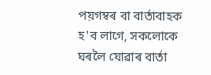পয়গম্বৰ বা বাৰ্তাবাহক হ'ব লাগে, সকলোকে ঘৰলৈ যোৱাৰ বাৰ্তা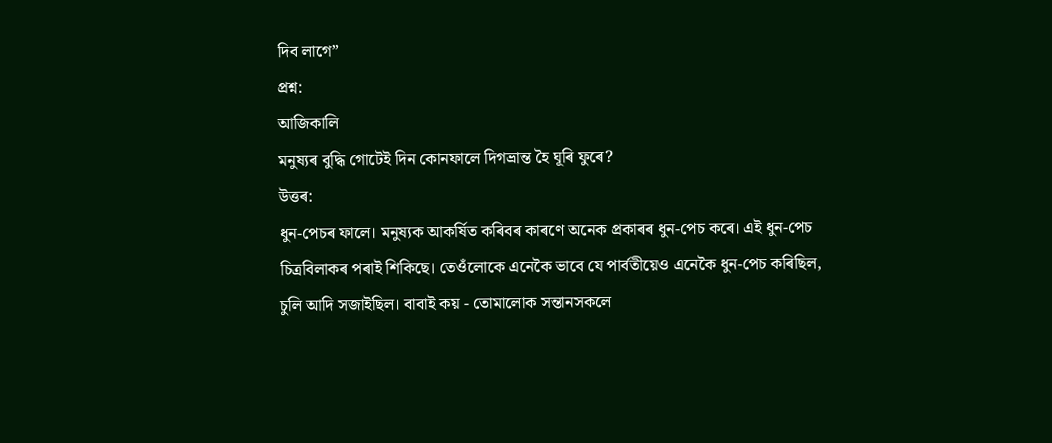দিব লাগে”
প্ৰশ্ন:
আজিকালি
মনুষ্যৰ বুদ্ধি গোটেই দিন কোনফালে দিগভ্ৰান্ত হৈ ঘূৰি ফুৰে?
উত্তৰ:
ধুন-পেচৰ ফালে। মনুষ্যক আকৰ্ষিত কৰিবৰ কাৰণে অনেক প্ৰকাৰৰ ধুন-পেচ কৰে। এই ধুন-পেচ
চিত্ৰবিলাকৰ পৰাই শিকিছে। তেওঁলোকে এনেকৈ ভাবে যে পাৰ্বতীয়েও এনেকৈ ধুন-পেচ কৰিছিল,
চুলি আদি সজাইছিল। বাবাই কয় - তোমালোক সন্তানসকলে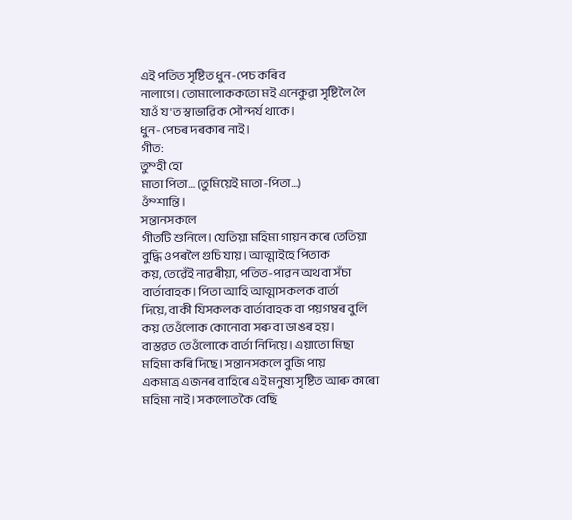এই পতিত সৃষ্টিত ধুন-পেচ কৰিব
নালাগে। তোমালোককতো মই এনেকুৱা সৃষ্টিলৈ লৈ যাওঁ য'ত স্বাভাৱিক সৌন্দৰ্য থাকে।
ধুন-পেচৰ দৰকাৰ নাই।
গীত:
তুম্হী হো
মাতা পিতা… (তুমিয়েই মাতা-পিতা…)
ওঁম্শান্তি।
সন্তানসকলে
গীতটি শুনিলে। যেতিয়া মহিমা গায়ন কৰে তেতিয়া বুদ্ধি ওপৰলৈ গুচি যায়। আত্মাইহে পিতাক
কয়, তেৱেঁই নাৱৰীয়া, পতিত-পাৱন অথবা সঁচা বাৰ্তাবাহক। পিতা আহি আত্মাসকলক বাৰ্তা
দিয়ে, বাকী যিসকলক বাৰ্তাবাহক বা পয়গম্বৰ বুলি কয় তেওঁলোক কোনোবা সৰু বা ডাঙৰ হয়।
বাস্তৱত তেওঁলোকে বাৰ্তা নিদিয়ে। এয়াতো মিছা মহিমা কৰি দিছে। সন্তানসকলে বুজি পায়
একমাত্ৰ এজনৰ বাহিৰে এই মনুষ্য সৃষ্টিত আৰু কাৰো মহিমা নাই। সকলোতকৈ বেছি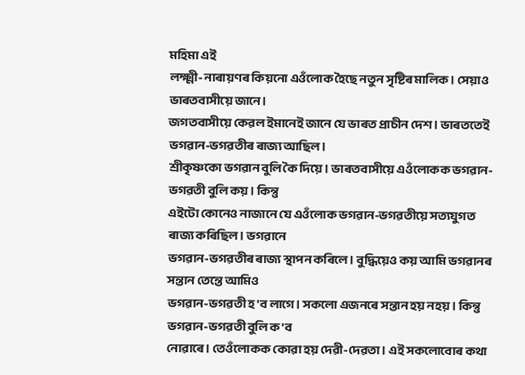মহিমা এই
লক্ষ্মী-নাৰায়ণৰ কিয়নো এওঁলোক হৈছে নতুন সৃষ্টিৰ মালিক। সেয়াও ভাৰতবাসীয়ে জানে।
জগতবাসীয়ে কেৱল ইমানেই জানে যে ভাৰত প্ৰাচীন দেশ। ভাৰততেই ভগৱান-ভগৱতীৰ ৰাজ্য আছিল।
শ্ৰীকৃষ্ণকো ভগৱান বুলি কৈ দিয়ে। ভাৰতবাসীয়ে এওঁলোকক ভগৱান-ভগৱতী বুলি কয়। কিন্তু
এইটো কোনেও নাজানে যে এওঁলোক ভগৱান-ভগৱতীয়ে সত্যযুগত ৰাজ্য কৰিছিল। ভগৱানে
ভগৱান-ভগৱতীৰ ৰাজ্য স্থাপন কৰিলে। বুদ্ধিয়েও কয় আমি ভগৱানৰ সন্তান তেন্তে আমিও
ভগৱান-ভগৱতী হ'ব লাগে। সকলো এজনৰে সন্তান হয় নহয়। কিন্তু ভগৱান-ভগৱতী বুলি ক'ব
নোৱাৰে। তেওঁলোকক কোৱা হয় দেৱী-দেৱতা। এই সকলোবোৰ কথা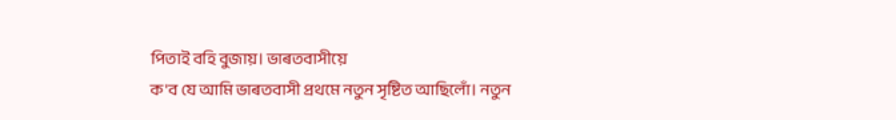পিতাই বহি বুজায়। ভাৰতবাসীয়ে
ক'ব যে আমি ভাৰতবাসী প্ৰথমে নতুন সৃষ্টিত আছিলোঁ। নতুন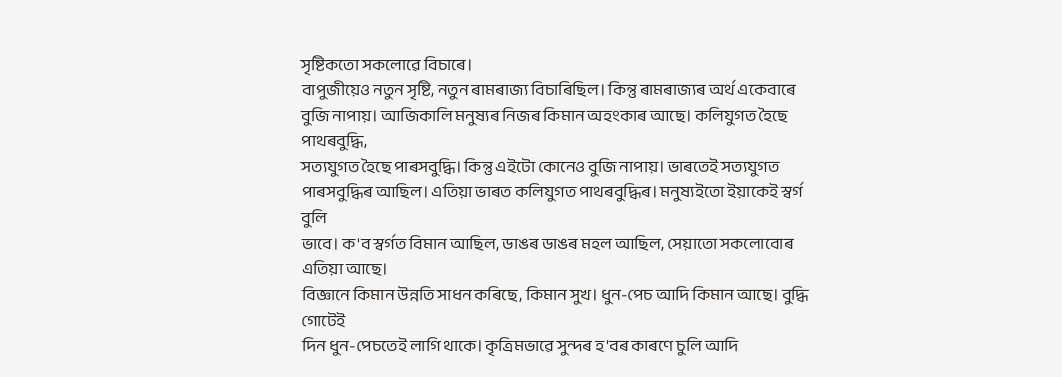সৃষ্টিকতো সকলোৱে বিচাৰে।
বাপুজীয়েও নতুন সৃষ্টি, নতুন ৰামৰাজ্য বিচাৰিছিল। কিন্তু ৰামৰাজ্যৰ অৰ্থ একেবাৰে
বুজি নাপায়। আজিকালি মনুষ্যৰ নিজৰ কিমান অহংকাৰ আছে। কলিযুগত হৈছে পাথৰবুদ্ধি,
সত্যযুগত হৈছে পাৰসবুদ্ধি। কিন্তু এইটো কোনেও বুজি নাপায়। ভাৰতেই সত্যযুগত
পাৰসবুদ্ধিৰ আছিল। এতিয়া ভাৰত কলিযুগত পাথৰবুদ্ধিৰ। মনুষ্যইতো ইয়াকেই স্বৰ্গ বুলি
ভাবে। ক'ব স্বৰ্গত বিমান আছিল, ডাঙৰ ডাঙৰ মহল আছিল, সেয়াতো সকলোবোৰ এতিয়া আছে।
বিজ্ঞানে কিমান উন্নতি সাধন কৰিছে, কিমান সুখ। ধুন-পেচ আদি কিমান আছে। বুদ্ধি গোটেই
দিন ধুন-পেচতেই লাগি থাকে। কৃত্ৰিমভাৱে সুন্দৰ হ'বৰ কাৰণে চুলি আদি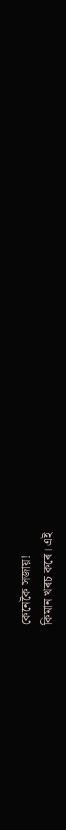কেনেকৈ সজায়!
কিমান খৰচ কৰে। এই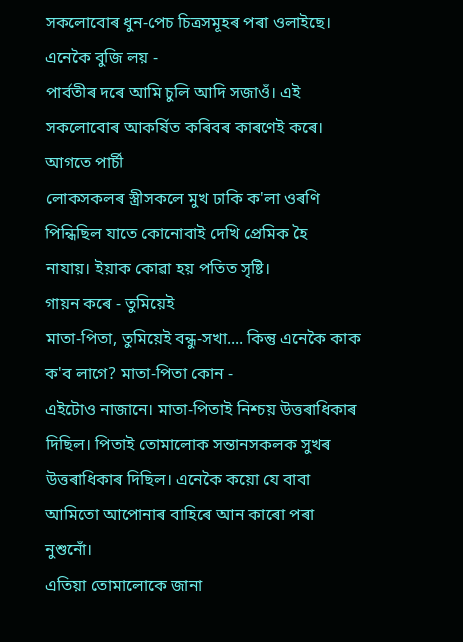সকলোবোৰ ধুন-পেচ চিত্ৰসমূহৰ পৰা ওলাইছে। এনেকৈ বুজি লয় -
পাৰ্বতীৰ দৰে আমি চুলি আদি সজাওঁ। এই সকলোবোৰ আকৰ্ষিত কৰিবৰ কাৰণেই কৰে। আগতে পাৰ্চী
লোকসকলৰ স্ত্ৰীসকলে মুখ ঢাকি ক'লা ওৰণি পিন্ধিছিল যাতে কোনোবাই দেখি প্ৰেমিক হৈ
নাযায়। ইয়াক কোৱা হয় পতিত সৃষ্টি।
গায়ন কৰে - তুমিয়েই
মাতা-পিতা, তুমিয়েই বন্ধু-সখা.... কিন্তু এনেকৈ কাক ক'ব লাগে? মাতা-পিতা কোন -
এইটোও নাজানে। মাতা-পিতাই নিশ্চয় উত্তৰাধিকাৰ দিছিল। পিতাই তোমালোক সন্তানসকলক সুখৰ
উত্তৰাধিকাৰ দিছিল। এনেকৈ কয়ো যে বাবা আমিতো আপোনাৰ বাহিৰে আন কাৰো পৰা নুশুনোঁ।
এতিয়া তোমালোকে জানা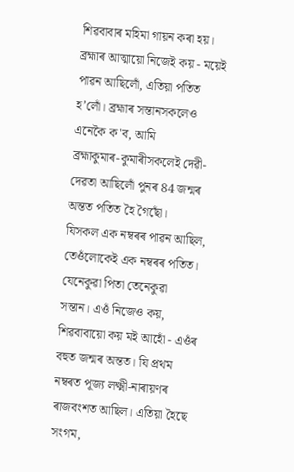শিৱবাবাৰ মহিমা গায়ন কৰা হয়। ব্ৰহ্মাৰ আত্মায়ো নিজেই কয় - ময়েই
পাৱন আছিলোঁ, এতিয়া পতিত হ’লোঁ। ব্ৰহ্মাৰ সন্তানসকলেও এনেকৈ ক'ব, আমি
ব্ৰহ্মাকুমাৰ-কুমাৰীসকলেই দেৱী-দেৱতা আছিলোঁ পুনৰ 84 জন্মৰ অন্তত পতিত হৈ গৈছোঁ।
যিসকল এক নম্বৰৰ পাৱন আছিল, তেওঁলোকেই এক নম্বৰৰ পতিত। যেনেকুৱা পিতা তেনেকুৱা
সন্তান। এওঁ নিজেও কয়, শিৱবাবায়ো কয় মই আহোঁ - এওঁৰ বহুত জন্মৰ অন্তত। যি প্ৰথম
নম্বৰত পূজ্য লক্ষ্মী-নাৰায়ণৰ ৰাজবংশত আছিল। এতিয়া হৈছে সংগম,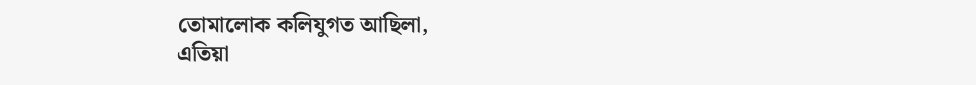তোমালোক কলিযুগত আছিলা,
এতিয়া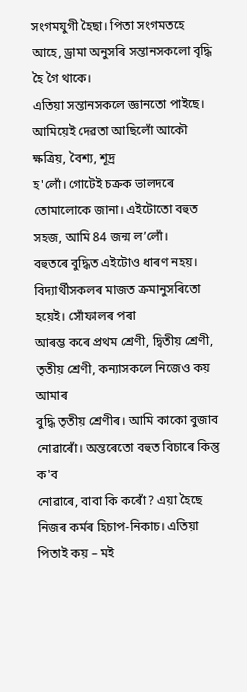সংগমযুগী হৈছা। পিতা সংগমতহে আহে, ড্ৰামা অনুসৰি সন্তানসকলো বৃদ্ধি হৈ গৈ থাকে।
এতিয়া সন্তানসকলে জ্ঞানতো পাইছে। আমিয়েই দেৱতা আছিলোঁ আকৌ ক্ষত্ৰিয়, বৈশ্য, শূদ্ৰ
হ'লোঁ। গোটেই চক্ৰক ভালদৰে তোমালোকে জানা। এইটোতো বহুত সহজ, আমি 84 জন্ম ল’লোঁ।
বহুতৰে বুদ্ধিত এইটোও ধাৰণ নহয়। বিদ্যাৰ্থীসকলৰ মাজত ক্ৰমানুসৰিতো হয়েই। সোঁফালৰ পৰা
আৰম্ভ কৰে প্ৰথম শ্ৰেণী, দ্বিতীয় শ্ৰেণী, তৃতীয় শ্ৰেণী, কন্যাসকলে নিজেও কয় আমাৰ
বুদ্ধি তৃতীয় শ্ৰেণীৰ। আমি কাকো বুজাব নোৱাৰোঁ। অন্তৰেতো বহুত বিচাৰে কিন্তু ক'ব
নোৱাৰে, বাবা কি কৰোঁ? এয়া হৈছে নিজৰ কৰ্মৰ হিচাপ-নিকাচ। এতিয়া পিতাই কয় – মই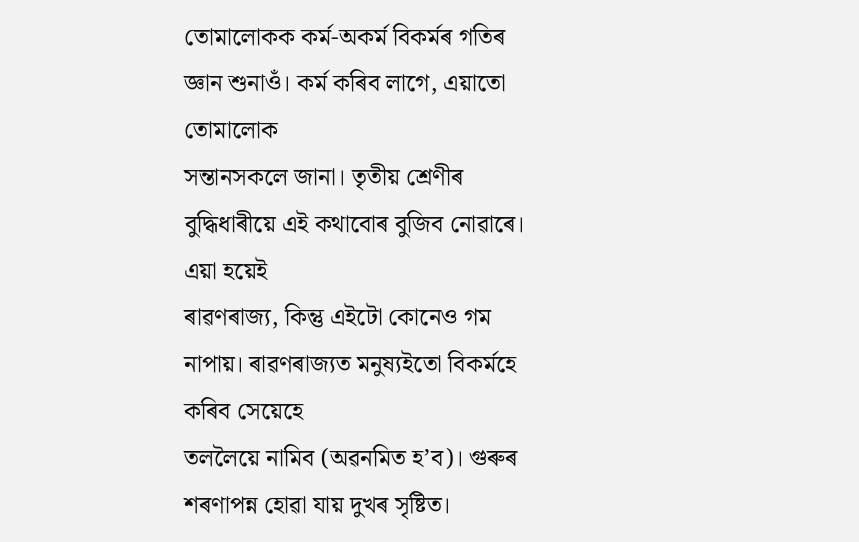তোমালোকক কৰ্ম-অকৰ্ম বিকৰ্মৰ গতিৰ জ্ঞান শুনাওঁ। কৰ্ম কৰিব লাগে, এয়াতো তোমালোক
সন্তানসকলে জানা। তৃতীয় শ্ৰেণীৰ বুদ্ধিধাৰীয়ে এই কথাবোৰ বুজিব নোৱাৰে। এয়া হয়েই
ৰাৱণৰাজ্য, কিন্তু এইটো কোনেও গম নাপায়। ৰাৱণৰাজ্যত মনুষ্যইতো বিকৰ্মহে কৰিব সেয়েহে
তললৈয়ে নামিব (অৱনমিত হ’ব)। গুৰুৰ শৰণাপন্ন হোৱা যায় দুখৰ সৃষ্টিত।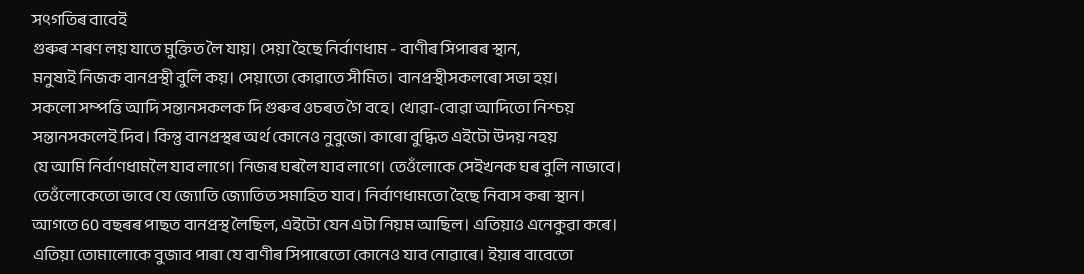সৎগতিৰ বাবেই
গুৰুৰ শৰণ লয় যাতে মুক্তিত লৈ যায়। সেয়া হৈছে নিৰ্বাণধাম - বাণীৰ সিপাৰৰ স্থান,
মনুষ্যই নিজক বানপ্ৰস্থী বুলি কয়। সেয়াতো কোৱাতে সীমিত। বানপ্ৰস্থীসকলৰো সভা হয়।
সকলো সম্পত্তি আদি সন্তানসকলক দি গুৰুৰ ওচৰত গৈ বহে। খোৱা-বোৱা আদিতো নিশ্চয়
সন্তানসকলেই দিব। কিন্তু বানপ্ৰস্থৰ অৰ্থ কোনেও নুবুজে। কাৰো বুদ্ধিত এইটো উদয় নহয়
যে আমি নিৰ্বাণধামলৈ যাব লাগে। নিজৰ ঘৰলৈ যাব লাগে। তেওঁলোকে সেইখনক ঘৰ বুলি নাভাবে।
তেওঁলোকেতো ভাবে যে জ্যোতি জ্যোতিত সমাহিত যাব। নিৰ্বাণধামতো হৈছে নিবাস কৰা স্থান।
আগতে 60 বছৰৰ পাছত বানপ্ৰস্থ লৈছিল, এইটো যেন এটা নিয়ম আছিল। এতিয়াও এনেকুৱা কৰে।
এতিয়া তোমালোকে বুজাব পাৰা যে বাণীৰ সিপাৰেতো কোনেও যাব নোৱাৰে। ইয়াৰ বাবেতো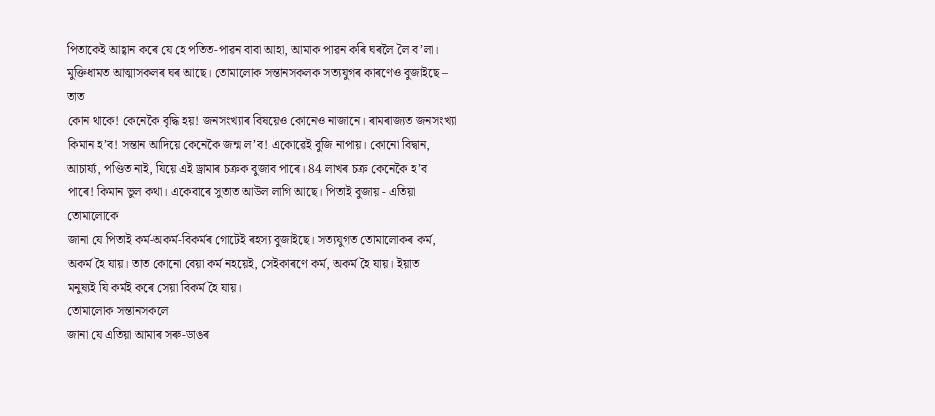পিতাকেই আহ্বান কৰে যে হে পতিত-পাৱন বাবা আহা, আমাক পাৱন কৰি ঘৰলৈ লৈ ব’লা।
মুক্তিধামত আত্মাসকলৰ ঘৰ আছে। তোমালোক সন্তানসকলক সত্যযুগৰ কাৰণেও বুজাইছে – তাত
কোন থাকে! কেনেকৈ বৃদ্ধি হয়! জনসংখ্যাৰ বিষয়েও কোনেও নাজানে। ৰামৰাজ্যত জনসংখ্যা
কিমান হ’ব! সন্তান আদিয়ে কেনেকৈ জন্ম ল’ব! একোৱেই বুজি নাপায়। কোনো বিদ্বান,
আচাৰ্য্য, পণ্ডিত নাই, যিয়ে এই ড্ৰামাৰ চক্ৰক বুজাব পাৰে। 84 লাখৰ চক্ৰ কেনেকৈ হ’ব
পাৰে! কিমান ভুল কথা। একেবাৰে সুতাত আউল লাগি আছে। পিতাই বুজায় - এতিয়া তোমালোকে
জানা যে পিতাই কৰ্ম-অকৰ্ম-বিকৰ্মৰ গোটেই ৰহস্য বুজাইছে। সত্যযুগত তোমালোকৰ কৰ্ম,
অকৰ্ম হৈ যায়। তাত কোনো বেয়া কৰ্ম নহয়েই, সেইকাৰণে কৰ্ম, অকৰ্ম হৈ যায়। ইয়াত
মনুষ্যই যি কৰ্মই কৰে সেয়া বিকৰ্ম হৈ যায়।
তোমালোক সন্তানসকলে
জানা যে এতিয়া আমাৰ সৰু-ডাঙৰ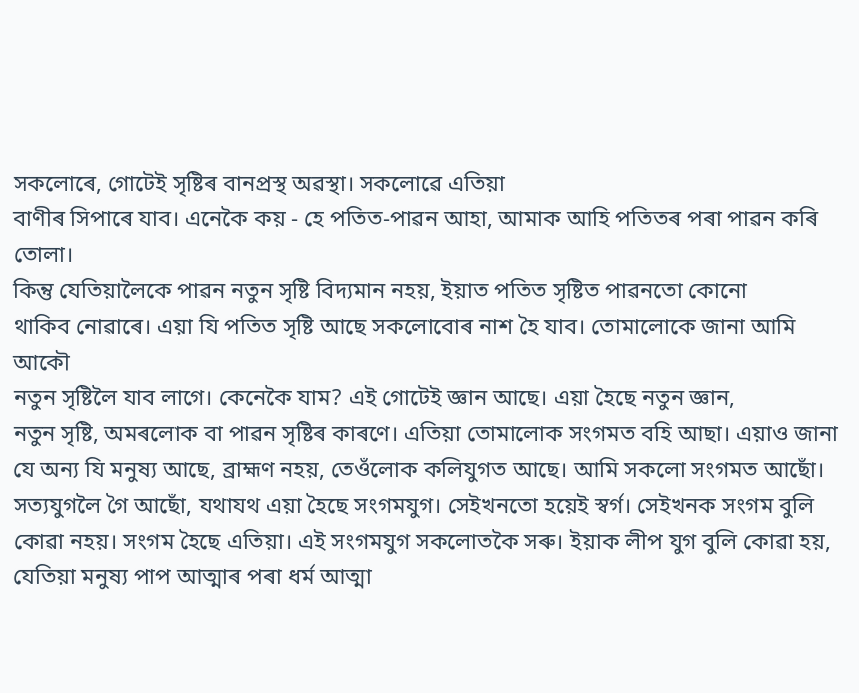সকলোৰে, গোটেই সৃষ্টিৰ বানপ্ৰস্থ অৱস্থা। সকলোৱে এতিয়া
বাণীৰ সিপাৰে যাব। এনেকৈ কয় - হে পতিত-পাৱন আহা, আমাক আহি পতিতৰ পৰা পাৱন কৰি তোলা।
কিন্তু যেতিয়ালৈকে পাৱন নতুন সৃষ্টি বিদ্যমান নহয়, ইয়াত পতিত সৃষ্টিত পাৱনতো কোনো
থাকিব নোৱাৰে। এয়া যি পতিত সৃষ্টি আছে সকলোবোৰ নাশ হৈ যাব। তোমালোকে জানা আমি আকৌ
নতুন সৃষ্টিলৈ যাব লাগে। কেনেকৈ যাম? এই গোটেই জ্ঞান আছে। এয়া হৈছে নতুন জ্ঞান,
নতুন সৃষ্টি, অমৰলোক বা পাৱন সৃষ্টিৰ কাৰণে। এতিয়া তোমালোক সংগমত বহি আছা। এয়াও জানা
যে অন্য যি মনুষ্য আছে, ব্ৰাহ্মণ নহয়, তেওঁলোক কলিযুগত আছে। আমি সকলো সংগমত আছোঁ।
সত্যযুগলৈ গৈ আছোঁ, যথাযথ এয়া হৈছে সংগমযুগ। সেইখনতো হয়েই স্বৰ্গ। সেইখনক সংগম বুলি
কোৱা নহয়। সংগম হৈছে এতিয়া। এই সংগমযুগ সকলোতকৈ সৰু। ইয়াক লীপ যুগ বুলি কোৱা হয়,
যেতিয়া মনুষ্য পাপ আত্মাৰ পৰা ধৰ্ম আত্মা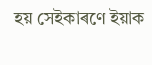হয় সেইকাৰণে ইয়াক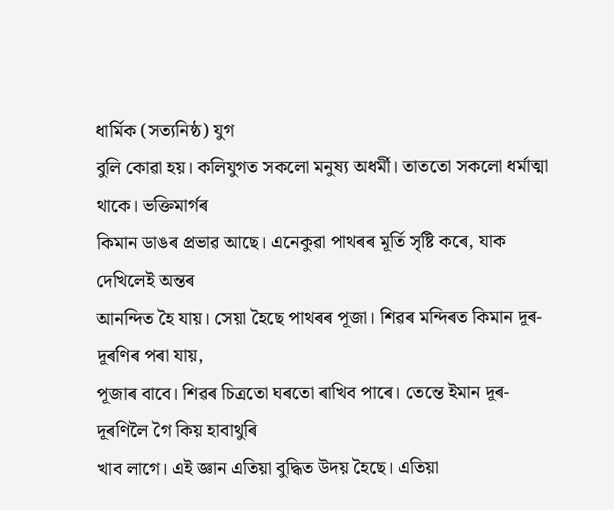ধাৰ্মিক (সত্যনিষ্ঠ) যুগ
বুলি কোৱা হয়। কলিযুগত সকলো মনুষ্য অধৰ্মী। তাততো সকলো ধৰ্মাত্মা থাকে। ভক্তিমাৰ্গৰ
কিমান ডাঙৰ প্ৰভাৱ আছে। এনেকুৱা পাথৰৰ মূৰ্তি সৃষ্টি কৰে, যাক দেখিলেই অন্তৰ
আনন্দিত হৈ যায়। সেয়া হৈছে পাথৰৰ পূজা। শিৱৰ মন্দিৰত কিমান দূৰ-দূৰণিৰ পৰা যায়,
পূজাৰ বাবে। শিৱৰ চিত্ৰতো ঘৰতো ৰাখিব পাৰে। তেন্তে ইমান দূৰ-দূৰণিলৈ গৈ কিয় হাবাথুৰি
খাব লাগে। এই জ্ঞান এতিয়া বুদ্ধিত উদয় হৈছে। এতিয়া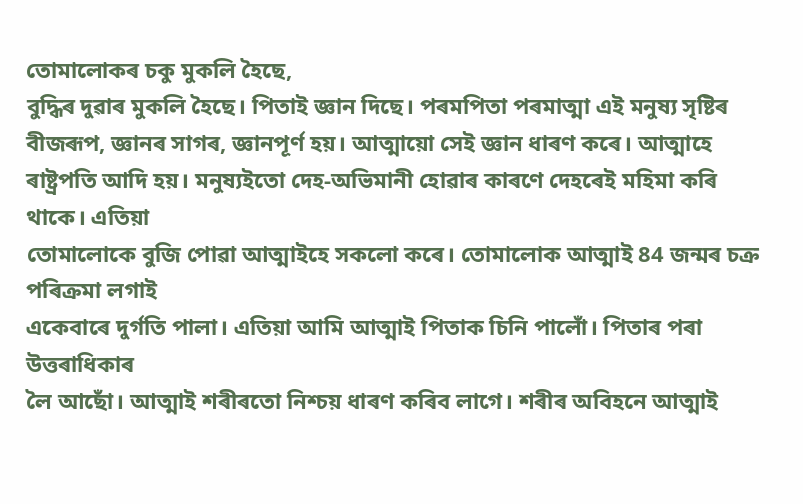তোমালোকৰ চকু মুকলি হৈছে,
বুদ্ধিৰ দুৱাৰ মুকলি হৈছে। পিতাই জ্ঞান দিছে। পৰমপিতা পৰমাত্মা এই মনুষ্য সৃষ্টিৰ
বীজৰূপ, জ্ঞানৰ সাগৰ, জ্ঞানপূৰ্ণ হয়। আত্মায়ো সেই জ্ঞান ধাৰণ কৰে। আত্মাহে
ৰাষ্ট্ৰপতি আদি হয়। মনুষ্যইতো দেহ-অভিমানী হোৱাৰ কাৰণে দেহৰেই মহিমা কৰি থাকে। এতিয়া
তোমালোকে বুজি পোৱা আত্মাইহে সকলো কৰে। তোমালোক আত্মাই 84 জন্মৰ চক্ৰ পৰিক্ৰমা লগাই
একেবাৰে দুৰ্গতি পালা। এতিয়া আমি আত্মাই পিতাক চিনি পালোঁ। পিতাৰ পৰা উত্তৰাধিকাৰ
লৈ আছোঁ। আত্মাই শৰীৰতো নিশ্চয় ধাৰণ কৰিব লাগে। শৰীৰ অবিহনে আত্মাই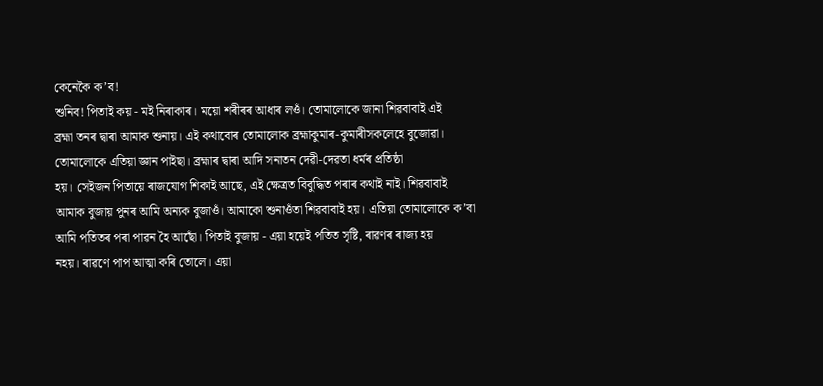কেনেকৈ ক’ব!
শুনিব! পিতাই কয় - মই নিৰাকাৰ। ময়ো শৰীৰৰ আধাৰ লওঁ। তোমালোকে জানা শিৱবাবাই এই
ব্ৰহ্মা তনৰ দ্বাৰা আমাক শুনায়। এই কথাবোৰ তোমালোক ব্ৰহ্মাকুমাৰ-কুমাৰীসকলেহে বুজোৱা।
তোমালোকে এতিয়া জ্ঞান পাইছা। ব্ৰহ্মাৰ দ্বাৰা আদি সনাতন দেৱী-দেৱতা ধৰ্মৰ প্ৰতিষ্ঠা
হয়। সেইজন পিতায়ে ৰাজযোগ শিকাই আছে, এই ক্ষেত্ৰত বিবুদ্ধিত পৰাৰ কথাই নাই। শিৱবাবাই
আমাক বুজায় পুনৰ আমি অন্যক বুজাওঁ। আমাকো শুনাওঁতা শিৱবাবাই হয়। এতিয়া তোমালোকে ক’বা
আমি পতিতৰ পৰা পাৱন হৈ আছোঁ। পিতাই বুজায় - এয়া হয়েই পতিত সৃষ্টি, ৰাৱণৰ ৰাজ্য হয়
নহয়। ৰাৱণে পাপ আত্মা কৰি তোলে। এয়া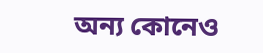অন্য কোনেও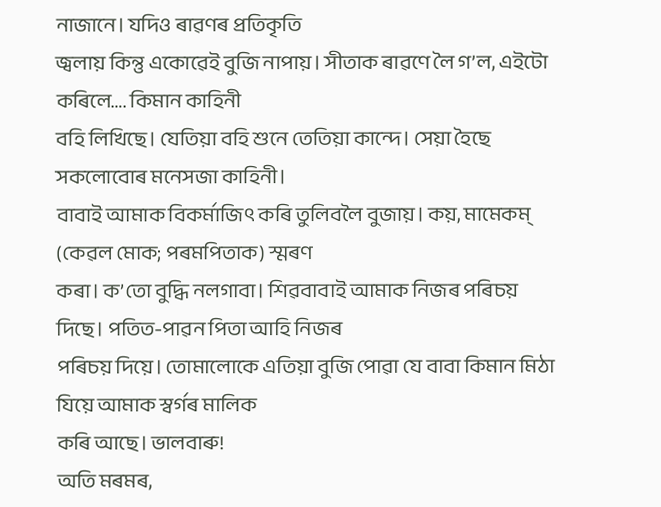নাজানে। যদিও ৰাৱণৰ প্ৰতিকৃতি
জ্বলায় কিন্তু একোৱেই বুজি নাপায়। সীতাক ৰাৱণে লৈ গ’ল, এইটো কৰিলে…. কিমান কাহিনী
বহি লিখিছে। যেতিয়া বহি শুনে তেতিয়া কান্দে। সেয়া হৈছে সকলোবোৰ মনেসজা কাহিনী।
বাবাই আমাক বিকৰ্মাজিৎ কৰি তুলিবলৈ বুজায়। কয়, মামেকম্ (কেৱল মোক; পৰমপিতাক) স্মৰণ
কৰা। ক’তো বুদ্ধি নলগাবা। শিৱবাবাই আমাক নিজৰ পৰিচয় দিছে। পতিত-পাৱন পিতা আহি নিজৰ
পৰিচয় দিয়ে। তোমালোকে এতিয়া বুজি পোৱা যে বাবা কিমান মিঠা যিয়ে আমাক স্বৰ্গৰ মালিক
কৰি আছে। ভালবাৰু!
অতি মৰমৰ,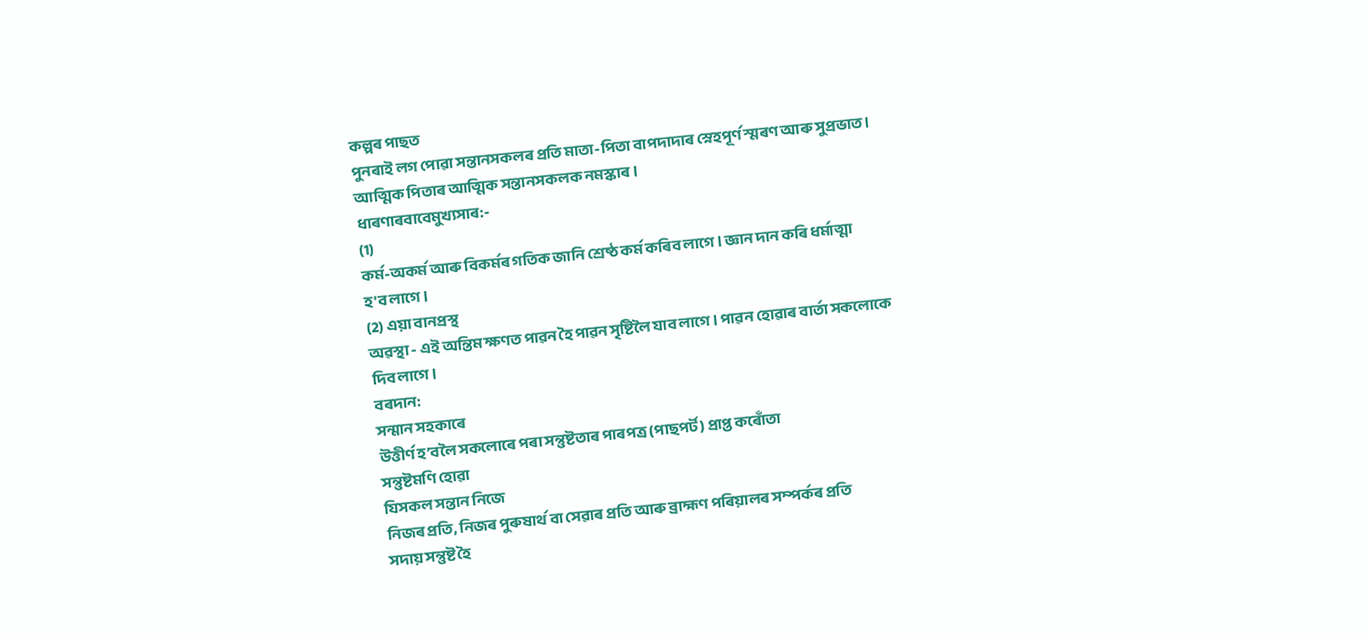কল্পৰ পাছত
পুনৰাই লগ পোৱা সন্তানসকলৰ প্ৰতি মাতা-পিতা বাপদাদাৰ স্নেহপূৰ্ণ স্মৰণ আৰু সুপ্ৰভাত।
আত্মিক পিতাৰ আত্মিক সন্তানসকলক নমস্কাৰ।
ধাৰণাৰবাবেমুখ্যসাৰ:-
(1)
কর্ম-অকর্ম আৰু বিকৰ্মৰ গতিক জানি শ্ৰেষ্ঠ কর্ম কৰিব লাগে। জ্ঞান দান কৰি ধৰ্মাত্মা
হ'ব লাগে।
(2) এয়া বানপ্ৰস্থ
অৱস্থা - এই অন্তিম ক্ষণত পাৱন হৈ পাৱন সৃষ্টিলৈ যাব লাগে। পাৱন হোৱাৰ বাৰ্তা সকলোকে
দিব লাগে।
বৰদান:
সন্মান সহকাৰে
উত্তীৰ্ণ হ’বলৈ সকলোৰে পৰা সন্তুষ্টতাৰ পাৰপত্ৰ (পাছপৰ্ট) প্ৰাপ্ত কৰোঁতা
সন্তুষ্টমণি হোৱা
যিসকল সন্তান নিজে
নিজৰ প্ৰতি, নিজৰ পুৰুষাৰ্থ বা সেৱাৰ প্ৰতি আৰু ব্ৰাহ্মণ পৰিয়ালৰ সম্পৰ্কৰ প্ৰতি
সদায় সন্তুষ্ট হৈ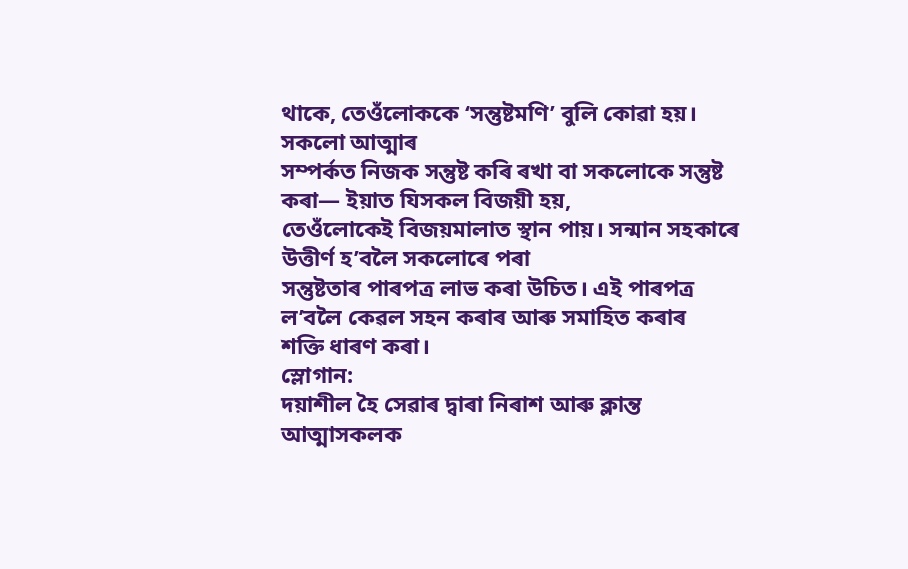থাকে, তেওঁলোককে ‘সন্তুষ্টমণি’ বুলি কোৱা হয়। সকলো আত্মাৰ
সম্পৰ্কত নিজক সন্তুষ্ট কৰি ৰখা বা সকলোকে সন্তুষ্ট কৰা— ইয়াত যিসকল বিজয়ী হয়,
তেওঁলোকেই বিজয়মালাত স্থান পায়। সন্মান সহকাৰে উত্তীৰ্ণ হ’বলৈ সকলোৰে পৰা
সন্তুষ্টতাৰ পাৰপত্ৰ লাভ কৰা উচিত। এই পাৰপত্ৰ ল’বলৈ কেৱল সহন কৰাৰ আৰু সমাহিত কৰাৰ
শক্তি ধাৰণ কৰা।
স্লোগান:
দয়াশীল হৈ সেৱাৰ দ্বাৰা নিৰাশ আৰু ক্লান্ত আত্মাসকলক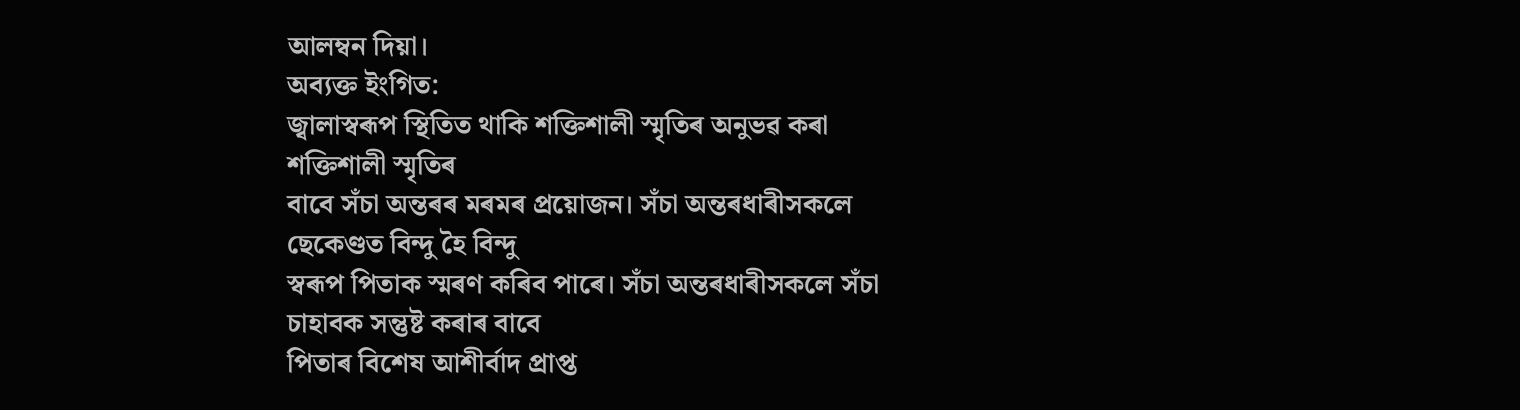আলম্বন দিয়া।
অব্যক্ত ইংগিত:
জ্বালাস্বৰূপ স্থিতিত থাকি শক্তিশালী স্মৃতিৰ অনুভৱ কৰা
শক্তিশালী স্মৃতিৰ
বাবে সঁচা অন্তৰৰ মৰমৰ প্ৰয়োজন। সঁচা অন্তৰধাৰীসকলে ছেকেণ্ডত বিন্দু হৈ বিন্দু
স্বৰূপ পিতাক স্মৰণ কৰিব পাৰে। সঁচা অন্তৰধাৰীসকলে সঁচা চাহাবক সন্তুষ্ট কৰাৰ বাবে
পিতাৰ বিশেষ আশীৰ্বাদ প্ৰাপ্ত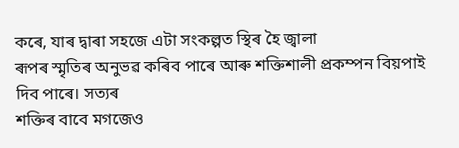কৰে, যাৰ দ্বাৰা সহজে এটা সংকল্পত স্থিৰ হৈ জ্বালা
ৰূপৰ স্মৃতিৰ অনুভৱ কৰিব পাৰে আৰু শক্তিশালী প্ৰকম্পন বিয়পাই দিব পাৰে। সত্যৰ
শক্তিৰ বাবে মগজেও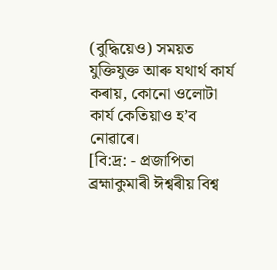(বুদ্ধিয়েও) সময়ত যুক্তিযুক্ত আৰু যথাৰ্থ কাৰ্য কৰায়, কোনো ওলোটা
কাৰ্য কেতিয়াও হ’ব নোৱাৰে।
[বি:দ্ৰ: - প্ৰজাপিতা
ব্ৰহ্মাকুমাৰী ঈশ্বৰীয় বিশ্ব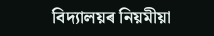বিদ্যালয়ৰ নিয়মীয়া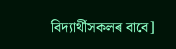বিদ্যাৰ্থীসকলৰ বাবে]